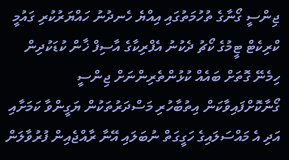ޖިންސީ ގޯނާގެ ތުހުމަތުގައި އިއްޔެ ހެނދުނު ހައްޔަރުކުރި ގައުމީ ކްރިކެޓް ޓީމުގެ ކޯޗު ދެކުނު އެފްރިކާގެ އާސިފް ޚާން ކުޑަކުދިން ހިމެނޭ ގޮތަށް ބައެއް ކުޅުންތެރިންނަށް ޖިންސީ ގޯނާކޮށްފައިވާކަން އިތުބާހުރި މަސްދަރުތަކުން ޔަގީންވާ ކަމަށާއި އަދި އެ މައްސަލައިގެ ހަގީގަތް ނުބަލައި އޭނާ ރާއްޖެއިން ފުރުވާލަން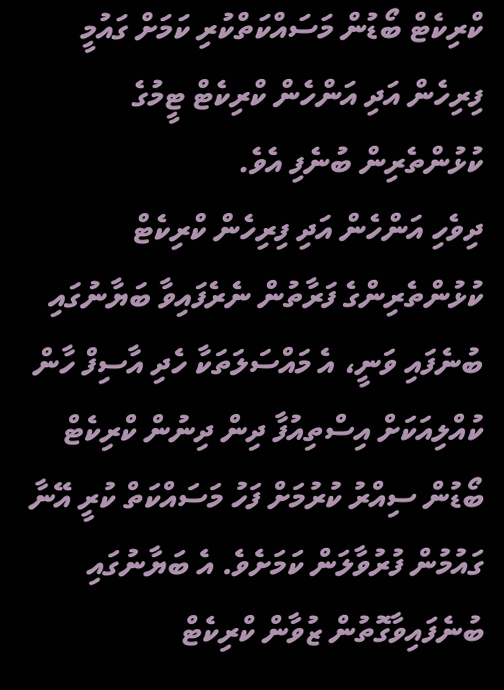ކްރިކެޓް ބޯޑުން މަސައްކަތްކުރި ކަމަށް ގައުމީ ފިރިހެން އަދި އަންހެން ކްރިކެޓް ޓީމުގެ ކުޅުންތެރިން ބުނެފި އެވެ.
ދިވެހި އަންހެން އަދި ފިރިހެން ކްރިކެޓް ކުޅުންތެރިންގެ ފަރާތުން ނެރެފައިވާ ބަޔާނުގައި ބުނެފައި ވަނީ، އެ މައްސަލަތަކާ ހެދި އާސިފް ހާން ކުއްލިއަކަށް އިސްތިއުފާ ދިން ދިނުން ކްރިކެޓް ބޯޑުން ސިއްރު ކުރުމަށް ފަހު މަސައްކަތް ކުރީ އޭނާ ގައުމުން ފުރުވާލަން ކަމަށެވެ. އެ ބަޔާނުގައި ބުނެފައިވާގޮތުން ޒުވާން ކްރިކެޓް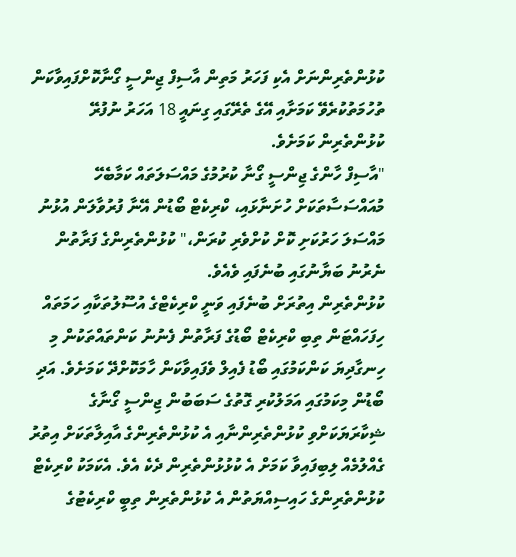ކުޅުންތެރިންނަށް އެކި ފަހަރު މަތިން އާސިފް ޖިންސީ ގޯނާކޮށްފައިވާކަން ތުހުމަތުކުރެވޭ ކަމަށާއި އޭގެ ތެރޭގައި ގިނައީ 18 އަހަރު ނުފުރޭ ކުޅުންތެރިން ކަމަށެވެ.
"އާސިފް ހާންގެ ޖިންސީ ގޯނާ ކުރުމުގެ މައްސަލަތައް ކަމާބެހޭ މުއައްސަސާތަކަށް ހުށަނާޅައި، ކްރިކެޓް ބޯޑުން އޭނާ ފުރުވާލަން އުޅުނު މައްސަލަ ހަރުކަށި ކޮށް ކުށްވެރި ކުރަން،" ކުޅުންތެރިންގެ ފަރާތުން ނެރުނު ބަޔާނުގައި ބުނެފައި ވެއެވެ.
ކުޅުންތެރިން އިތުރަށް ބުނެފައި ވަނީ ކްރިކެޓްގެ އުސޫލުތަކާއި ހަމަތައް ހިފަހައްޓަން ތިބި ކްރިކެޓް ބޯޑުގެ ފަރާތުން ފެނުނު ކަންތައްތަކުން މި ހިނގާދިޔަ ކަންކަމުގައި ބޯޑު ފެއިލް ވެފައިވާކަން ހާމަކޮށްދޭ ކަމަށެވެ. އަދި ބޯޑުން މިކަމުގައި އަމަލުކުރި ގޮތުގެ ސަބަބުން ޖިންސީ ގޯނާގެ ޝިކާރަޔަކަށްވި ކުޅުންތެރިންނާއި އެ ކުޅުންތެރިންގެ އާއިލާތަކަށް އިތުރު ގެއްލުމެއް ލިބިފައިވާ ކަމަށް އެ ކުޅުޅުންތެރިން ދެކެ އެވެ. އެކަމަކު ކްރިކެޓް ކުޅުންތެރިންގެ ހައިސިއްޔަތުން އެ ކުޅުންތެރިން ތިބީ ކްރިކެޓުގެ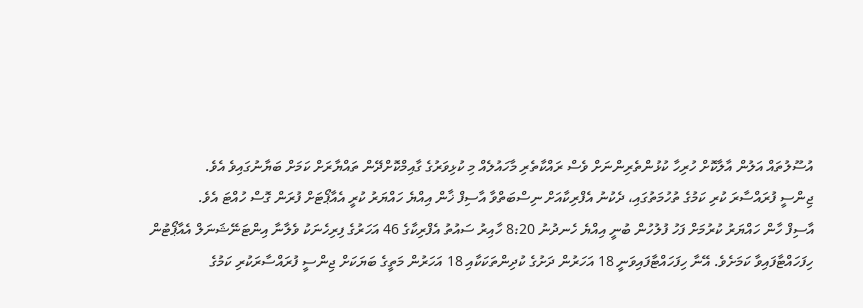އުސޫލުތައް އަލުން އާލާކޮށް ހުރިހާ ކުޅުންތެރިންނަށް ވެސް ރައްކާތެރި މާހައުލެއް މި ކުޅިވަރުގެ ގާއިމްކޮށްދޭން ތައްޔާރަށް ކަމަށް ބަޔާނުގައިވެ އެވެ.
ޖިންސީ ފުރައްސާރަ ކުރި ކަމުގެ ތުހުމަތުގައި، ދެކުނު އެފްރިކާއަށް ނިސްބަތްވާ އާސިފް ޚާން އިއްޔެ ހައްޔަރު ކުރީ އެއާޕޯޓަށް ފުރަން ގޮސް ހުއްޓަ އެވެ.
އާސިފް ހާން ހައްޔަރު ކުރުމަށް ފަހު ފުލުހުން ބުނީ އިއްޔެ ހެނދުނު 8:20 ހާއިރު ސައުތު އެފްރިކާގެ 46 އަހަރުގެ ފިރިހެނަކު ވެލާނާ އިންޓަނޭޝަނަލް އެއާޕޯޓުން ހިފަހައްޓާފައިވާ ކަމަށެވެ. އޭނާ ހިފަހައްޓާފައިވަނީ 18 އަހަރުން ދަށުގެ ކުދިންތަކަކާއި 18 އަހަރުން މަތީގެ ބަޔަކަށް ޖިންސީ ފުރައްސާރަކުރި ކަމުގެ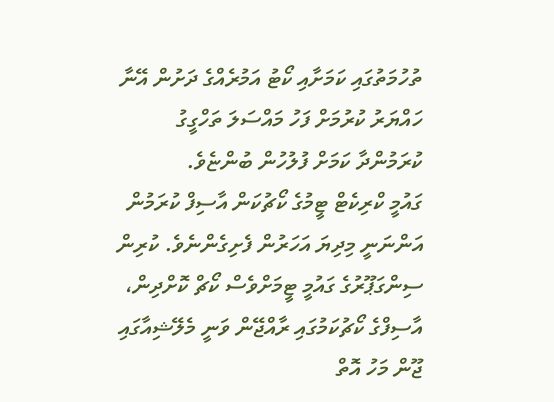ތުހުމަތުގައި ކަމަށާއި ކޯޓު އަމުރެއްގެ ދަށުން އޭނާ ހައްޔަރު ކުރުމަށް ފަހު މައްސަލަ ތަހްގީގު ކުރަމުންދާ ކަމަށް ފުލުހުން ބުންޏެވެ.
ގައުމީ ކްރިކެޓް ޓީމުގެ ކޯޗުކަން އާސިފް ކުރަމުން އަންނަނީ މިދިޔަ އަހަރުން ފެށިގެންނެވެ. ކުރިން ސިންގަޕޫރުގެ ގައުމީ ޓީމަށްވެސް ކޯޗް ކޮށްދިން، އާސިފްގެ ކޯޗުކަމުގައި ރާއްޖޭން ވަނީ މެލޭޝިއާގައި ޖޫން މަހު އޮތް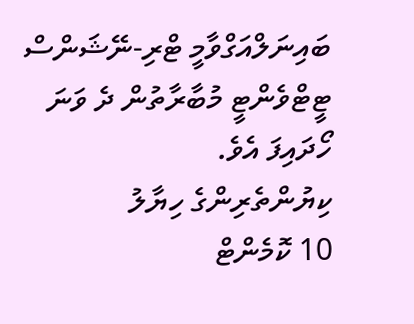ބައިނަލްއަގްވާމީ ޓްރި-ނޭޝަންސް ޓީޓްވެންޓީ މުބާރާތުން ދެ ވަނަ ހޯދައިފަ އެވެ.
ކިޔުންތެރިންގެ ހިޔާލު
10 ކޮމެންޓް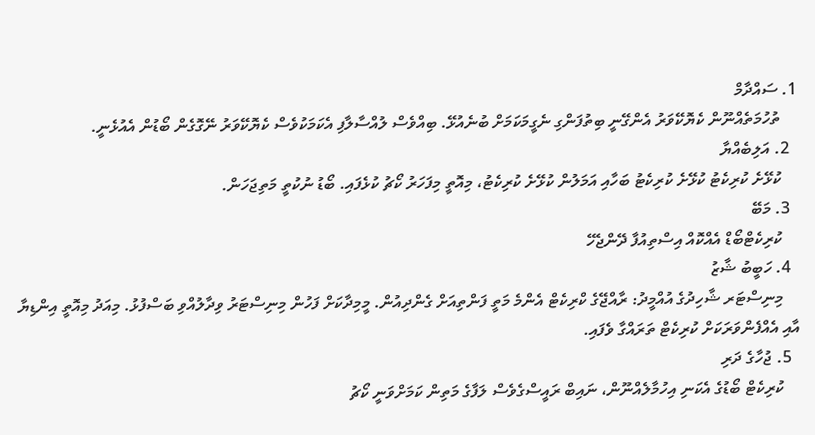1. ސައްދާމް
    ތުހުމަތެއްނޫން ކެޔޮކޭވަރު އެންގޭނީ ބިތުފަންގި ނެގީމަކަމަށް ބުނެއުޅޭ. ބިއްވެސް ލުއްސާލާފި އެކަމަކުވެސް ކެޔޮކޭވަރު ނޭގޮގެން ބޯޑުން އެއުޅެނީ.
  2. އަލިބެއްޔާ
    ކުޅޭށެ ކުރިކެޓު ކުޅޭށެ ކުރިކެޓު ބަހާއި އަމަލުން ކުޅޭށެ ކުރިކެޓު، މިއޮތީ މިފަހަރު ކޯޗު ކުޅެފައި. ބޯޑު ނުކުތީ މަތިޖަހަން.
  3. މަބޭ
    ކުރިކެޓްބޯޑް އެއްކޮއް އިސްތިއުފާ ދޭންޖެހޭ
  4. ހަބީބު ޝާޒު
    މިނިސްޓަރ ޝާހިދުގެ އުއްމީދު: ރާއްޖޭގެ ކްރިކެޓް އެންމެ މަތީ ފަންތިއަށް ގެންދިއުން. މީމިދާކަށް ފަހުން މިނިސްޓަރު ވިދާލުއްވި ބަސްފުޅު. މިއަދު މިއޮތީ އިންޑިޔާ އާއި އެއްފެންވަރަކަށް ކުރިކެޓް ތަރައްގާ ވެފައި.
  5. ޖުހާގެ ދަރި
    ކުރިކެޓް ބޯޑުގެ އެކަނި އިހުމާލެއްނޫން، ނައިބް ރައީސްގެވެސް ލަފާގެ މަތިން ކަމަށްވަނީ ކޯޗު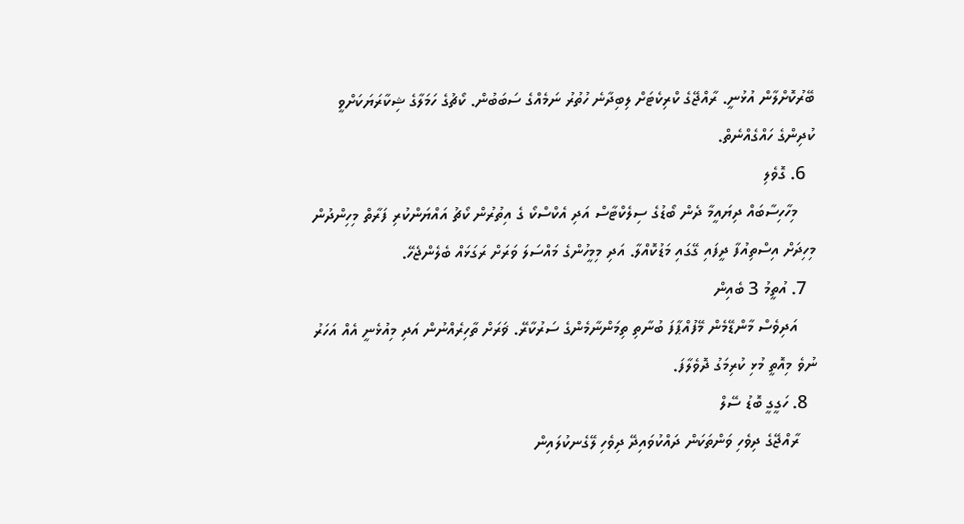ބޭރުކޮށްލާން އުޅުނީ. ރާއްޖޭގެ ކްރިކެޓަށް ލިބިދާނެ ހުތުރު ނަމެއްގެ ސަބަބުން. ކޯޗުގެ ހަމަލާގެ ޝިކާރަޔަކަށްވީ ކުދިންގެ ހައްގެއްނެތް.
  6. ގޮވެލި
    މިހާހިސާބައް ދިޔައީމާ ދެން ބޯޑުގެ ސިލެކްޓާސް އަދި އެކްސްކޯ ގެ އިތުރުން ކޯޗު އައްޔަންކުރި ފަރާތް މިހިންދުން މިހިދަށް އިސްތިއުފާ ދީފައި ގޭގައި މަޑުކޮއްލާ. އަދި މިމީހުންގެ މައްސަލަ ވަރަށް ރަގަޅައް ބެލެންޖެހޭ.
  7. އުތީމު 3 ބެއިން
    އަދިވެސް މާންޑޭމެން މޭފުއްޕާފަ ބުނާތި ތިމަންނާމެންގެ ސަރުކާރޭ. ޥަރަށް ތާހިރެއްނުން އަދި މިއުޅެނީ އެއް އަހަރު ނުވެ މިއޮތީ މުޅި ކުރިމަގު ދޮވެލާފަ.
  8. ހަގީގީ ބޮޑު ސޭލް
    ރާއްޖޭގެ ދިވެހި ވަންތަކަން ދައްކުވައިދޭ ދިވެހި ލޭގެނކުލައިން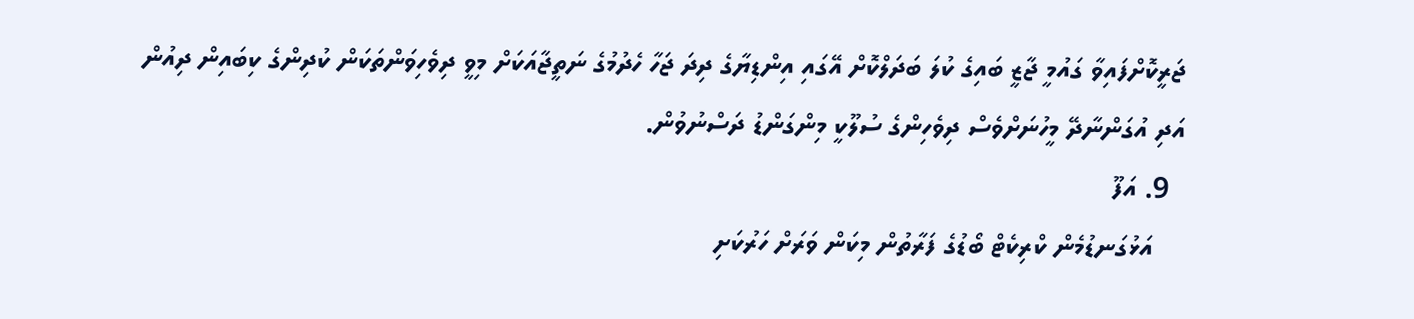ޖަރީކޮށްފައިވާ ގައުމީ ޖާޒީ ބައިގެ ކުލަ ބަދަލްކޮށް އޭގައި އިންޑިޔާގެ ދިދަ ޖަހާ ހެދުމުގެ ނަތީޖާއަކަށް މިވީ ދިވެހިވަންތަކަން ކުދިންގެ ކިބައިން ދިއުން އަދި އުގަންނާދޭ މީހުނަށްވެސް ދިވެހިންގެ ސުލޫކީ މިންގަންޑު ދަސްނުވުން.
  9. އަފޫ
    އަޅުގަނޑުމެން ކްރިކެޓް ބޯޑުގެ ފަރާތުން މިކަން ވަރަށް ހަރުކަށި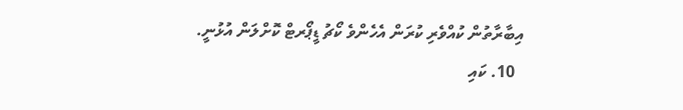އިބާރާތުން ކުއްވެރި ކުރަން އެހެންވެ ކޯޗު ޑީޕޯރޓް ކޮށްލަން އުޅުނީ.
  10. ކައި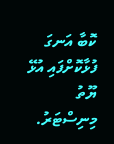ކޮބާ އަނގަ ފުޅާކޮށްފައި އުޅޭ ޔޫތު މިނިސްޓަރު.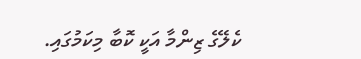ކެލޭގެ ޒިންމާ އަކީ ކޮބާ މިކަމުގައި.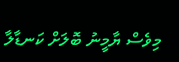މިވެސް ޔާމީނު ބޮލަށް ކަނޑާލާ